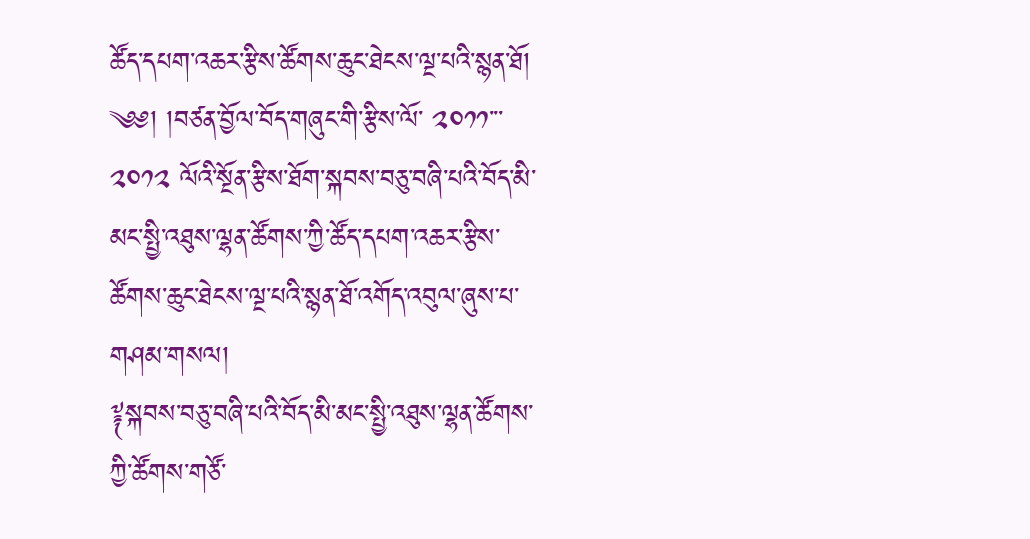ཚོད་དཔག་འཆར་རྩིས་ཚོགས་ཆུང་ཐེངས་ལྔ་པའི་སྙན་ཐོ།
༄༅། །བཙན་བྱོལ་བོད་གཞུང་གི་རྩིས་ལོ་ ༢༠༡༡་་་༢༠༡༢ ལོའི་སྔོན་རྩིས་ཐོག་སྐབས་བཅུ་བཞི་པའི་བོད་མི་མང་སྤྱི་འཐུས་ལྷན་ཚོགས་ཀྱི་ཚོད་དཔག་འཆར་རྩིས་ཚོགས་ཆུང་ཐེངས་ལྔ་པའི་སྙན་ཐོ་འགོད་འབུལ་ཞུས་པ་གཤམ་གསལ།
༈སྐབས་བཅུ་བཞི་པའི་བོད་མི་མང་སྤྱི་འཐུས་ལྷན་ཚོགས་ཀྱི་ཚོགས་གཙོ་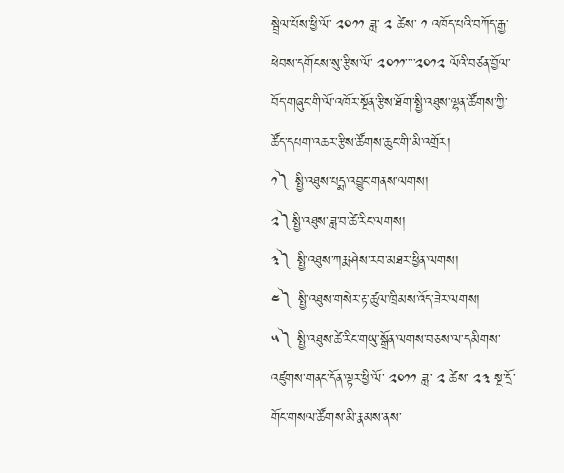སྦྲེལ་པོས་ཕྱི་ལོ་ ༢༠༡༡ ཟླ་ ༢ ཚེས་ ༡ འཁོད་པའི་བཀོད་རྒྱ་ཕེབས་དགོངས་སུ་རྩིས་ལོ་ ༢༠༡༡་་་་༢༠༡༢ ལོའི་བཙན་བྱོལ་བོད་གཞུང་གི་ལོ་འཁོར་སྔོན་རྩིས་ཐོག་སྤྱི་འཐུས་ལྷན་ཚོགས་ཀྱི་ཚོད་དཔག་འཆར་རྩིས་ཚོགས་ཆུང་གི་མི་འགྲོར།
༡༽ སྤྱི་འཐུས་པདྨ་འབྱུང་གནས་ལགས།
༢༽སྤྱི་འཐུས་ཟླ་བ་ཚེ་རིང་ལགས།
༣༽ སྤྱི་འཐུས་ཀརྨ་ཤེས་རབ་མཐར་ཕྱིན་ལགས།
༤༽ སྤྱི་འཐུས་གསེར་རྟ་ཚུལ་ཁྲིམས་འོད་ཟེར་ལགས།
༥༽ སྤྱི་འཐུས་ཚེ་རིང་གཡུ་སྒྲོན་ལགས་བཅས་ལ་དམིགས་འཛུགས་གནང་དོན་ལྟར་ཕྱི་ལོ་ ༢༠༡༡ ཟླ་ ༢ ཚེས་ ༢༣ སྔ་དྲོ་གོང་གསལ་ཚོགས་མི་རྣམས་ནས་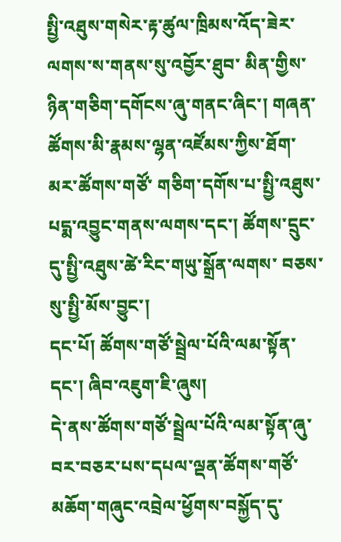སྤྱི་འཐུས་གསེར་རྟ་ཚུལ་ཁྲིམས་འོད་ཟེར་ལགས་ས་གནས་སུ་འབྱོར་ཐུབ་ མིན་གྱིས་ཉིན་གཅིག་དགོངས་ཞུ་གནང་ཞིང་། གཞན་ཚོགས་མི་རྣམས་ལྷན་འཛོམས་ཀྱིས་ཐོག་མར་ཚོགས་གཙོ་ གཅིག་དགོས་པ་སྤྱི་འཐུས་པདྨ་འབྱུང་གནས་ལགས་དང་། ཚོགས་དྲུང་དུ་སྤྱི་འཐུས་ཚེ་རིང་གཡུ་སྒྲོན་ལགས་ བཅས་སུ་སྤྱི་མོས་བྱུང་།
དང་པོ། ཚོགས་གཙོ་སྦྲེལ་པོའི་ལམ་སྟོན་དང་། ཞིབ་འཇུག་ཇི་ཞུས།
དེ་ནས་ཚོགས་གཙོ་སྦྲེལ་པོའི་ལམ་སྟོན་ཞུ་བར་བཅར་པས་དཔལ་ལྡན་ཚོགས་གཙོ་མཆོག་གཞུང་འབྲེལ་ཕྱོགས་བསྐྱོད་དུ་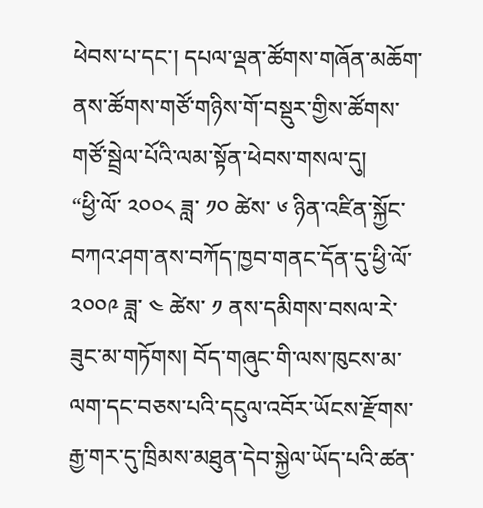ཕེབས་པ་དང་། དཔལ་ལྡན་ཚོགས་གཞོན་མཆོག་ནས་ཚོགས་གཙོ་གཉིས་གོ་བསྡུར་གྱིས་ཚོགས་གཙོ་སྦྲེལ་པོའི་ལམ་སྟོན་ཕེབས་གསལ་དུ།
“ཕྱི་ལོ་ ༢༠༠༨ ཟླ་ ༡༠ ཚེས་ ༦ ཉིན་འཛིན་སྐྱོང་བཀའ་ཤག་ནས་བཀོད་ཁྱབ་གནང་དོན་དུ་ཕྱི་ལོ་ ༢༠༠༩ ཟླ་ ༤ ཚེས་ ༡ ནས་དམིགས་བསལ་རེ་ཟུང་མ་གཏོགས། བོད་གཞུང་གི་ལས་ཁུངས་མ་ལག་དང་བཅས་པའི་དངུལ་འབོར་ཡོངས་རྫོགས་རྒྱ་གར་དུ་ཁྲིམས་མཐུན་དེབ་སྐྱེལ་ཡོད་པའི་ཚན་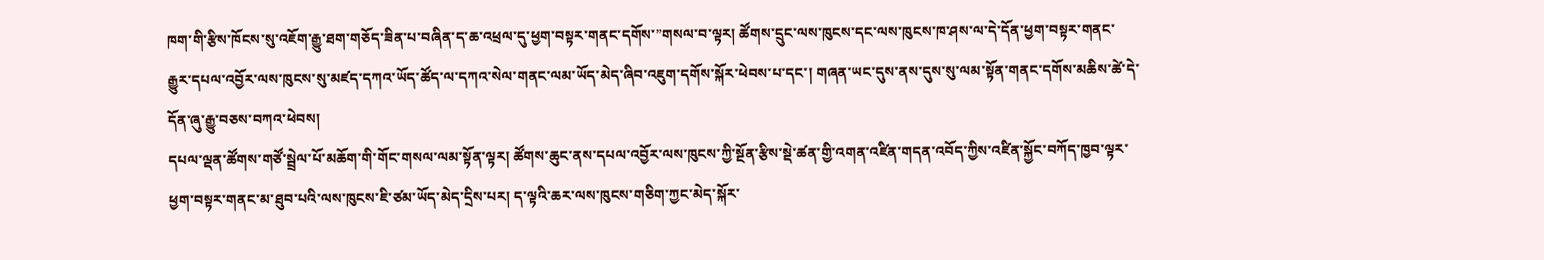ཁག་གི་རྩིས་ཁོངས་སུ་འཇོག་རྒྱུ་ཐག་གཅོད་ཟིན་པ་བཞིན་ད་ཆ་འཕྲལ་དུ་ཕྱག་བསྟར་གནང་དགོས་”གསལ་བ་ལྟར། ཚོགས་དྲུང་ལས་ཁུངས་དང་ལས་ཁུངས་ཁ་ཤས་ལ་དེ་དོན་ཕྱག་བསྟར་གནང་རྒྱུར་དཔལ་འབྱོར་ལས་ཁུངས་སུ་མཛད་དཀའ་ཡོད་ཚོད་ལ་དཀའ་སེལ་གནང་ལམ་ཡོད་མེད་ཞིབ་འཇུག་དགོས་སྐོར་ཕེབས་པ་དང་། གཞན་ཡང་དུས་ནས་དུས་སུ་ལམ་སྟོན་གནང་དགོས་མཆིས་ཚེ་དེ་དོན་ཞུ་རྒྱུ་བཅས་བཀའ་ཕེབས།
དཔལ་ལྡན་ཚོགས་གཙོ་སྦྲེལ་པོ་མཆོག་གི་གོང་གསལ་ལམ་སྟོན་ལྟར། ཚོགས་ཆུང་ནས་དཔལ་འབྱོར་ལས་ཁུངས་ཀྱི་སྔོན་རྩིས་སྡེ་ཚན་གྱི་འགན་འཛིན་གདན་འབོད་ཀྱིས་འཛིན་སྐྱོང་བཀོད་ཁྱབ་ལྟར་ཕྱག་བསྟར་གནང་མ་ཐུབ་པའི་ལས་ཁུངས་ཇི་ཙམ་ཡོད་མེད་དྲིས་པར། ད་ལྟའི་ཆར་ལས་ཁུངས་གཅིག་ཀྱང་མེད་སྐོར་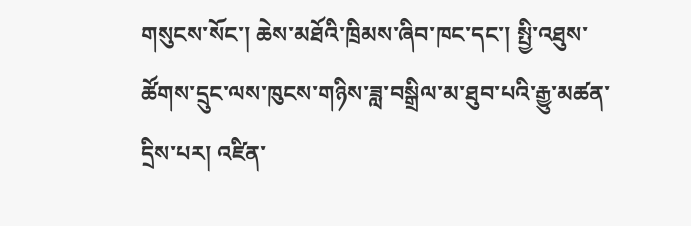གསུངས་སོང་། ཆེས་མཐོའི་ཁྲིམས་ཞིབ་ཁང་དང་། སྤྱི་འཐུས་ཚོགས་དྲུང་ལས་ཁུངས་གཉིས་ཟླ་བསྒྲིལ་མ་ཐུབ་པའི་རྒྱུ་མཚན་དྲིས་པར། འཛིན་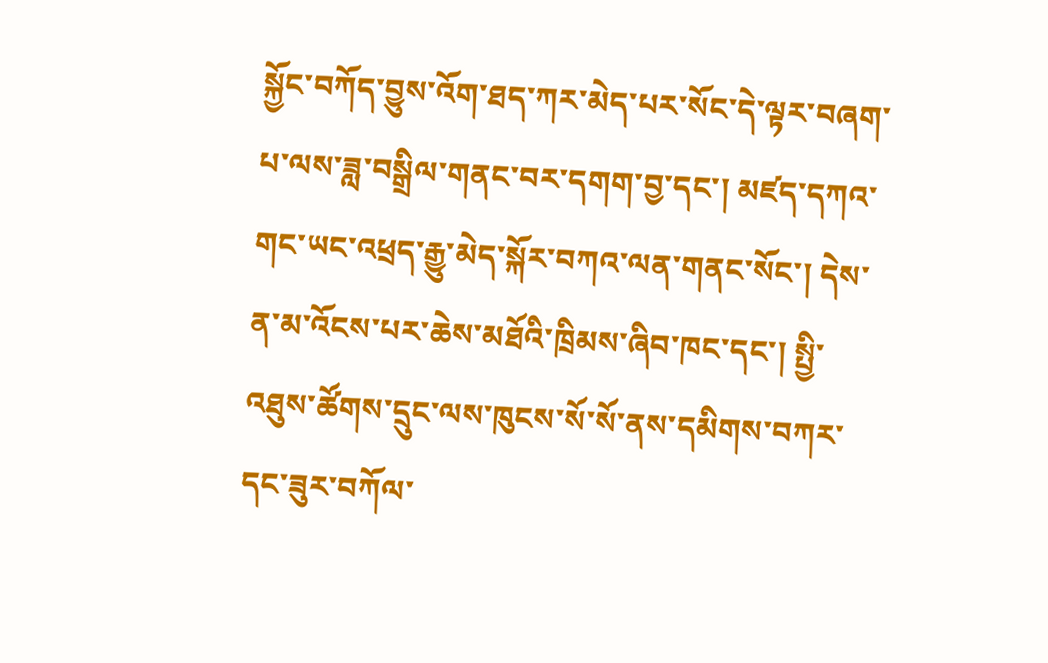སྐྱོང་བཀོད་བྱུས་འོག་ཐད་ཀར་མེད་པར་སོང་དེ་ལྟར་བཞག་པ་ལས་ཟླ་བསྒྲིལ་གནང་བར་དགག་བྱ་དང་། མཛད་དཀའ་གང་ཡང་འཕྲད་རྒྱུ་མེད་སྐོར་བཀའ་ལན་གནང་སོང་། དེས་ན་མ་འོངས་པར་ཆེས་མཐོའི་ཁྲིམས་ཞིབ་ཁང་དང་། སྤྱི་འཐུས་ཚོགས་དྲུང་ལས་ཁུངས་སོ་སོ་ནས་དམིགས་བཀར་དང་ཟུར་བཀོལ་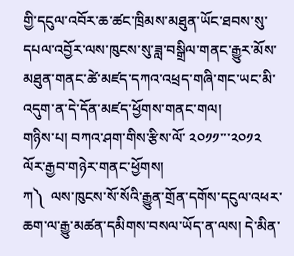གྱི་དངུལ་འབོར་ཆ་ཚང་ཁྲིམས་མཐུན་ཡོང་ཐབས་སུ་དཔལ་འབྱོར་ལས་ཁུངས་སུ་ཟླ་བསྒྲིལ་གནང་རྒྱུར་མོས་མཐུན་གནང་ཚེ་མཛད་དཀའ་འཕྲད་གཞི་གང་ཡང་མི་འདུག་ན་དེ་དོན་མཛད་ཕྱོགས་གནང་གལ།
གཉིས་པ། བཀའ་ཤག་གིས་རྩིས་ལོ་ ༢༠༡༡་་་༢༠༡༢ ལོར་རྒྱབ་གཉེར་གནང་ཕྱོགས།
ཀ༽  ལས་ཁུངས་སོ་སོའི་རྒྱུན་གྲོན་དགོས་དངུལ་འཕར་ཆག་ལ་རྒྱུ་མཚན་དམིགས་བསལ་ཡོད་ན་ལས། དེ་མིན་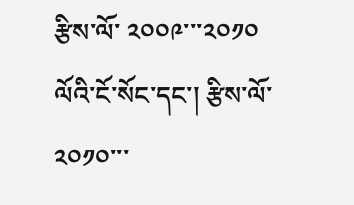རྩིས་ལོ་ ༢༠༠༩་་་༢༠༡༠ ལོའི་ངོ་སོང་དང་། རྩིས་ལོ་ ༢༠༡༠་་་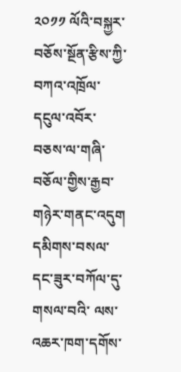༢༠༡༡ ལོའི་བསྐྱར་བཅོས་སྔོན་རྩིས་ཀྱི་བཀའ་འཁྲོལ་ དངུལ་འབོར་བཅས་ལ་གཞི་བཅོལ་གྱིས་རྒྱབ་གཉེར་གནང་འདུག དམིགས་བསལ་དང་ཟུར་བཀོལ་དུ་གསལ་བའི་ ལས་འཆར་ཁག་དགོས་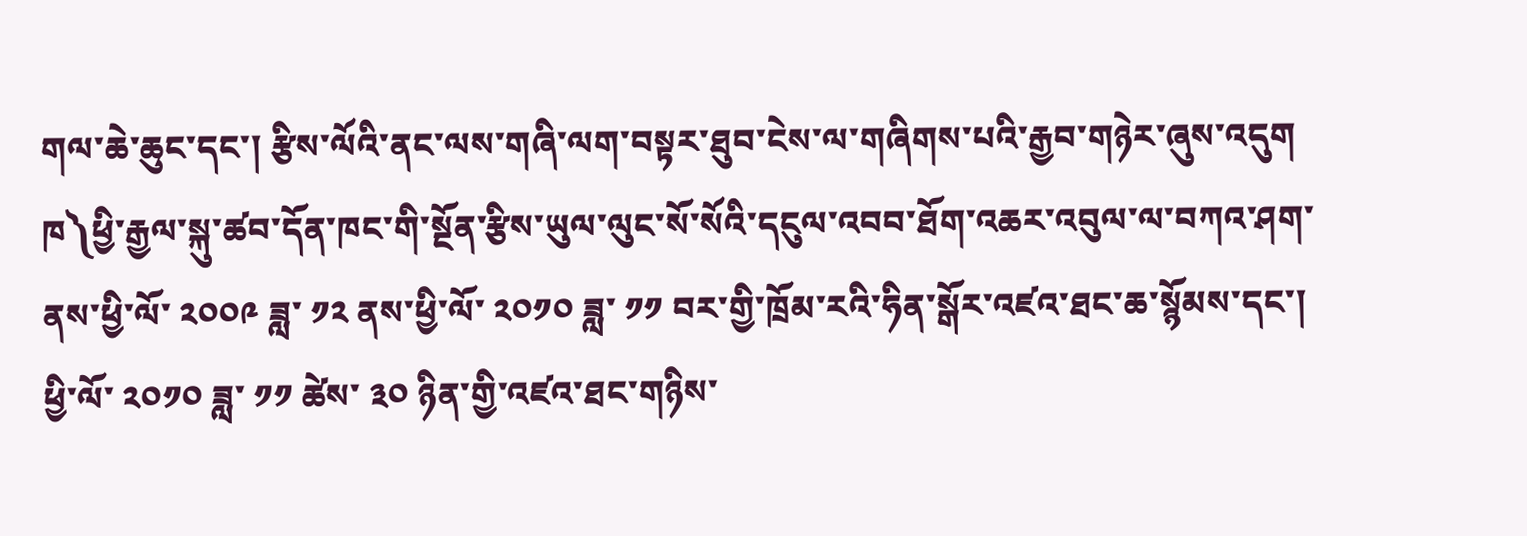གལ་ཆེ་ཆུང་དང་། རྩིས་ལོའི་ནང་ལས་གཞི་ལག་བསྟར་ཐུབ་ངེས་ལ་གཞིགས་པའི་རྒྱབ་གཉེར་ཞུས་འདུག
ཁ༽ཕྱི་རྒྱལ་སྐུ་ཚབ་དོན་ཁང་གི་སྔོན་རྩིས་ཡུལ་ལུང་སོ་སོའི་དངུལ་འབབ་ཐོག་འཆར་འབུལ་ལ་བཀའ་ཤག་ནས་ཕྱི་ལོ་ ༢༠༠༩ ཟླ་ ༡༢ ནས་ཕྱི་ལོ་ ༢༠༡༠ ཟླ་ ༡༡ བར་གྱི་ཁྲོམ་རའི་ཧིན་སྒོར་འཛའ་ཐང་ཆ་སྙོམས་དང་། ཕྱི་ལོ་ ༢༠༡༠ ཟླ་ ༡༡ ཚེས་ ༣༠ ཉིན་གྱི་འཛའ་ཐང་གཉིས་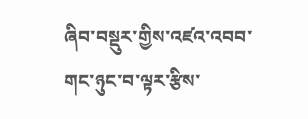ཞིབ་བསྡུར་གྱིས་འཛའ་འབབ་གང་ཉུང་བ་ལྟར་རྩིས་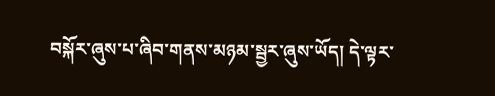བསྐོར་ཞུས་པ་ཞིབ་གནས་མཉམ་སྦྱར་ཞུས་ཡོད། དེ་ལྟར་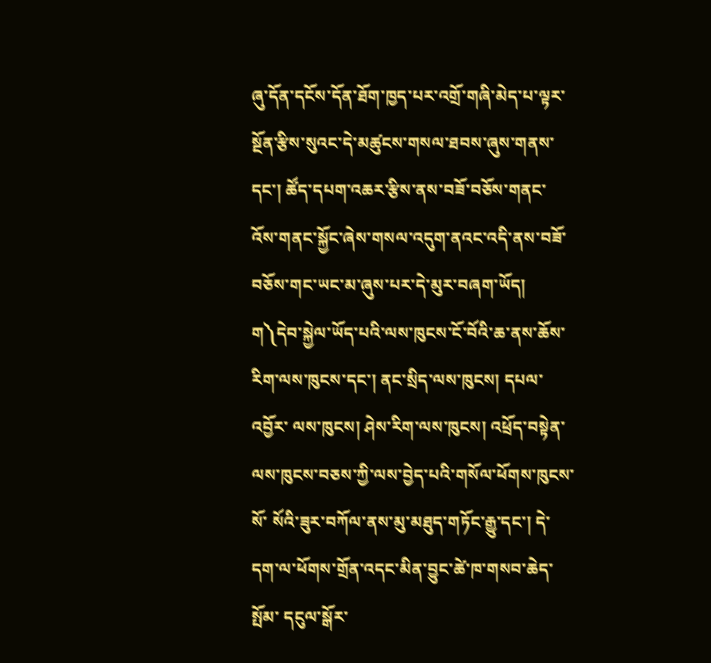ཞུ་དོན་དངོས་དོན་ཐོག་ཁྱད་པར་འགྲོ་གཞི་མེད་པ་ལྟར་ སྔོན་རྩིས་སུའང་དེ་མཚུངས་གསལ་ཐབས་ཞུས་གནས་དང་། ཚོད་དཔག་འཆར་རྩིས་ནས་བཟོ་བཅོས་གནང་འོས་གནང་སྐྱོང་ཞེས་གསལ་འདུག་ནའང་འདི་ནས་བཟོ་བཅོས་གང་ཡང་མ་ཞུས་པར་དེ་མུར་བཞག་ཡོད།
ག༽དེབ་སྐྱེལ་ཡོད་པའི་ལས་ཁུངས་ངོ་བོའི་ཆ་ནས་ཆོས་རིག་ལས་ཁུངས་དང་། ནང་སྲིད་ལས་ཁུངས། དཔལ་འབྱོར་ ལས་ཁུངས། ཤེས་རིག་ལས་ཁུངས། འཕྲོད་བསྟེན་ལས་ཁུངས་བཅས་ཀྱི་ལས་བྱེད་པའི་གསོལ་ཕོགས་ཁུངས་སོ་ སོའི་ཟུར་བཀོལ་ནས་མུ་མཐུད་གཏོང་རྒྱུ་དང་། དེ་དག་ལ་ཕོགས་གྲོན་འདང་མིན་བྱུང་ཚེ་ཁ་གསབ་ཆེད་སྤོམ་ དངུལ་སྒོར་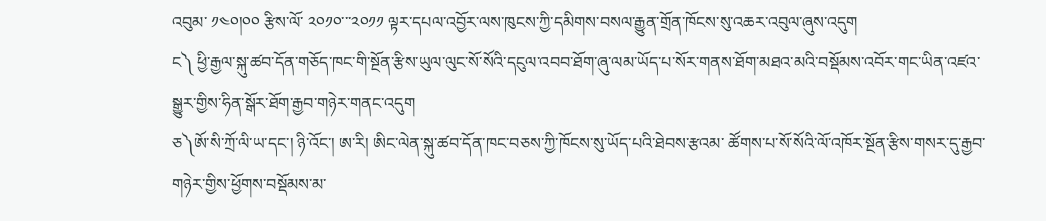འབུམ་ ༡༤༠།༠༠ རྩིས་ལོ་ ༢༠༡༠་་་༢༠༡༡ ལྟར་དཔལ་འབྱོར་ལས་ཁུངས་ཀྱི་དམིགས་བསལ་རྒྱུན་གྲོན་ཁོངས་སུ་འཆར་འབུལ་ཞུས་འདུག
ང༽ ཕྱི་རྒྱལ་སྐུ་ཚབ་དོན་གཅོད་ཁང་གི་སྔོན་རྩིས་ཡུལ་ལུང་སོ་སོའི་དངུལ་འབབ་ཐོག་ཞུ་ལམ་ཡོད་པ་སོར་གནས་ཐོག་མཐའ་མའི་བསྡོམས་འབོར་གང་ཡིན་འཛའ་སྒྱུར་གྱིས་ཧིན་སྒོར་ཐོག་རྒྱབ་གཉེར་གནང་འདུག
ཅ༽ཨོ་སི་ཀྲོ་ལི་ཡ་དང་། ཉི་འོང་། ཨ་རི། ཨིང་ལེན་སྐུ་ཚབ་དོན་ཁང་བཅས་ཀྱི་ཁོངས་སུ་ཡོད་པའི་ཐེབས་རྩའམ་ ཚོགས་པ་སོ་སོའི་ལོ་འཁོར་སྔོན་རྩིས་གསར་དུ་རྒྱབ་གཉེར་གྱིས་ཕྱོགས་བསྡོམས་མ་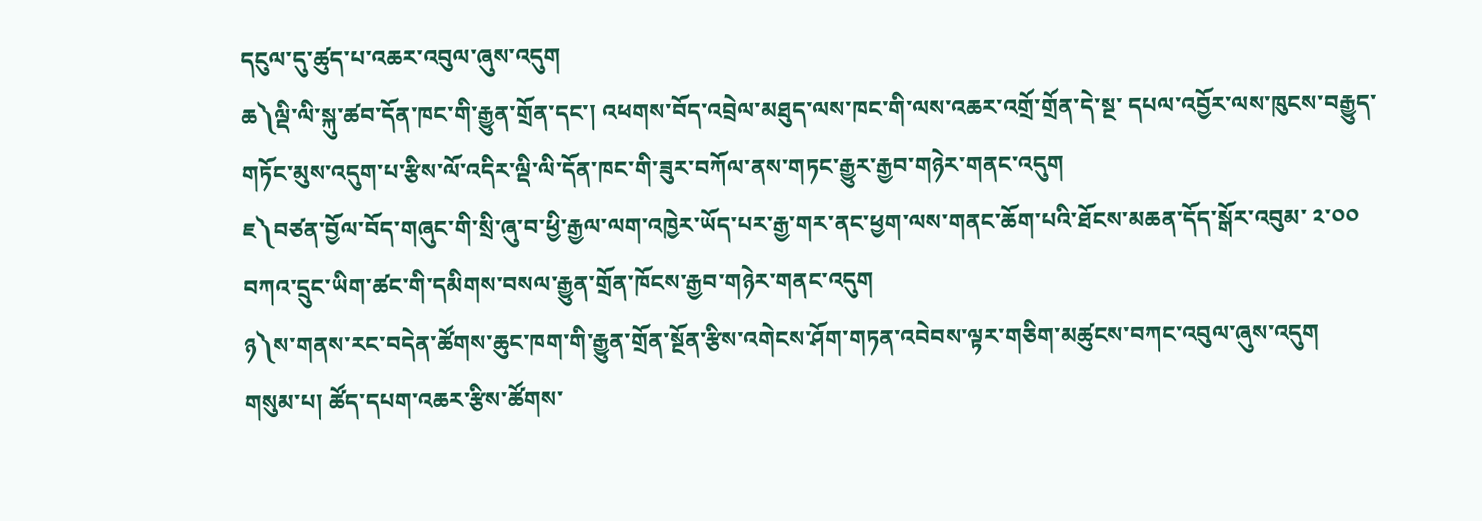དངུལ་དུ་ཚུད་པ་འཆར་འབུལ་ཞུས་འདུག
ཆ༽ལྡི་ལི་སྐུ་ཚབ་དོན་ཁང་གི་རྒྱུན་གྲོན་དང་། འཕགས་བོད་འབྲེལ་མཐུད་ལས་ཁང་གི་ལས་འཆར་འགྲོ་གྲོན་དེ་སྔ་ དཔལ་འབྱོར་ལས་ཁུངས་བརྒྱུད་གཏོང་མུས་འདུག་པ་རྩིས་ལོ་འདིར་ལྡི་ལི་དོན་ཁང་གི་ཟུར་བཀོལ་ནས་གཏང་རྒྱུར་རྒྱབ་གཉེར་གནང་འདུག
ཇ༽བཙན་བྱོལ་བོད་གཞུང་གི་སྲི་ཞུ་བ་ཕྱི་རྒྱལ་ལག་འཁྱེར་ཡོད་པར་རྒྱ་གར་ནང་ཕྱག་ལས་གནང་ཆོག་པའི་ཐོངས་མཆན་དོད་སྒོར་འབུམ་ ༢་༠༠ བཀའ་དྲུང་ཡིག་ཚང་གི་དམིགས་བསལ་རྒྱུན་གྲོན་ཁོངས་རྒྱབ་གཉེར་གནང་འདུག
ཉ༽ས་གནས་རང་བདེན་ཚོགས་ཆུང་ཁག་གི་རྒྱུན་གྲོན་སྔོན་རྩིས་འགེངས་ཤོག་གཏན་འབེབས་ལྟར་གཅིག་མཚུངས་བཀང་འབུལ་ཞུས་འདུག
གསུམ་པ། ཚོད་དཔག་འཆར་རྩིས་ཚོགས་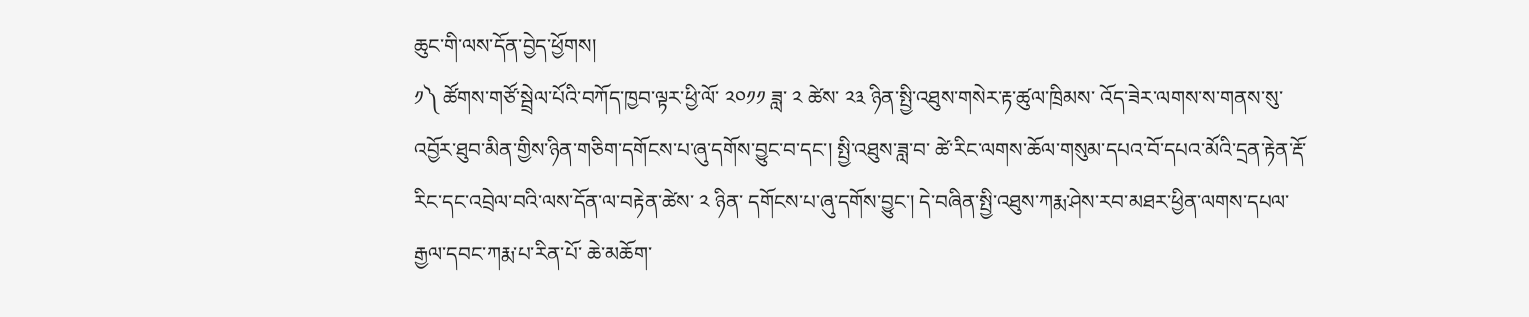ཆུང་གི་ལས་དོན་བྱེད་ཕྱོགས།
༡༽ ཚོགས་གཙོ་སྦྲེལ་པོའི་བཀོད་ཁྱབ་ལྟར་ཕྱི་ལོ་ ༢༠༡༡ ཟླ་ ༢ ཚེས་ ༢༣ ཉིན་སྤྱི་འཐུས་གསེར་རྟ་ཚུལ་ཁྲིམས་ འོད་ཟེར་ལགས་ས་གནས་སུ་འབྱོར་ཐུབ་མིན་གྱིས་ཉིན་གཅིག་དགོངས་པ་ཞུ་དགོས་བྱུང་བ་དང་། སྤྱི་འཐུས་ཟླ་བ་ ཚེ་རིང་ལགས་ཆོལ་གསུམ་དཔའ་བོ་དཔའ་མོའི་དྲན་རྟེན་རྡོ་རིང་དང་འབྲེལ་བའི་ལས་དོན་ལ་བརྟེན་ཚེས་ ༢ ཉིན་ དགོངས་པ་ཞུ་དགོས་བྱུང་། དེ་བཞིན་སྤྱི་འཐུས་ཀརྨ་ཤེས་རབ་མཐར་ཕྱིན་ལགས་དཔལ་རྒྱལ་དབང་ཀརྨ་པ་རིན་པོ་ ཆེ་མཆོག་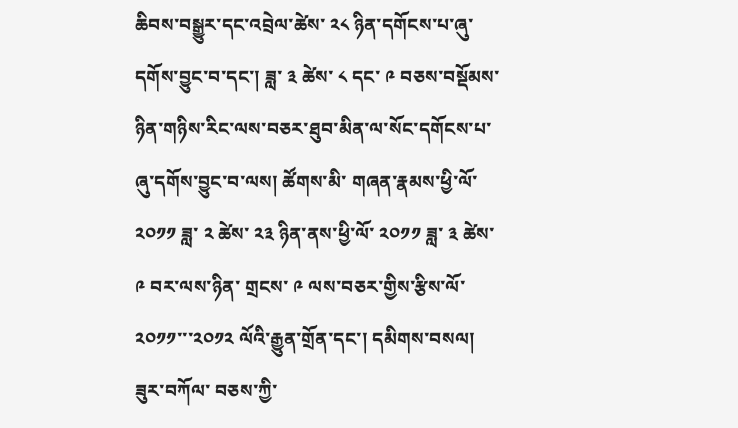ཆིབས་བསྒྱུར་དང་འབྲེལ་ཚེས་ ༢༨ ཉིན་དགོངས་པ་ཞུ་དགོས་བྱུང་བ་དང་། ཟླ་ ༣ ཚེས་ ༨ དང་ ༩ བཅས་བསྡོམས་ཉིན་གཉིས་རིང་ལས་བཅར་ཐུབ་མིན་ལ་སོང་དགོངས་པ་ཞུ་དགོས་བྱུང་བ་ལས། ཚོགས་མི་ གཞན་རྣམས་ཕྱི་ལོ་ ༢༠༡༡ ཟླ་ ༢ ཚེས་ ༢༣ ཉིན་ནས་ཕྱི་ལོ་ ༢༠༡༡ ཟླ་ ༣ ཚེས་ ༩ བར་ལས་ཉིན་ གྲངས་ ༩ ལས་བཅར་གྱིས་རྩིས་ལོ་ ༢༠༡༡་་་༢༠༡༢ ལོའི་རྒྱུན་གྲོན་དང་། དམིགས་བསལ། ཟུར་བཀོལ་ བཅས་ཀྱི་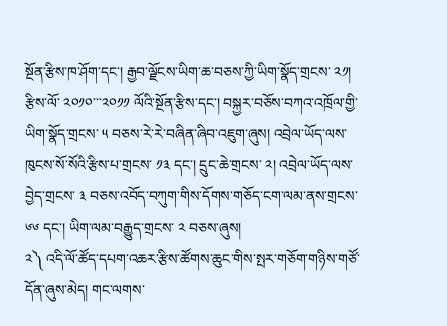སྔོན་རྩིས་ཁ་ཤོག་དང་། རྒྱབ་ལྗོངས་ཡིག་ཆ་བཅས་ཀྱི་ཡིག་སྣོད་གྲངས་ ༢༡། རྩིས་ལོ་ ༢༠༡༠་་་༢༠༡༡ ལོའི་སྔོན་རྩིས་དང་། བསྐྱར་བཅོས་བཀའ་འཁྲོལ་གྱི་ཡིག་སྣོད་གྲངས་ ༥ བཅས་རེ་རེ་བཞིན་ཞིབ་འཇུག་ཞུས། འབྲེལ་ཡོད་ལས་ཁུངས་སོ་སོའི་རྩིས་པ་གྲངས་ ༡༣ དང་། དྲུང་ཆེ་གྲངས་ ༢། འབྲེལ་ཡོད་ལས་བྱེད་གྲངས་ ༣ བཅས་འབོད་བཀུག་གིས་དོགས་གཅོད་ངག་ལམ་ནས་གྲངས་ ༦༦ དང་། ཡིག་ལམ་བརྒྱུད་གྲངས་ ༢ བཅས་ཞུས།
༢༽ འདི་ལོ་ཚོད་དཔག་འཆར་རྩིས་ཚོགས་ཆུང་གིས་སྤར་གཅོག་གཉིས་གཙོ་དོན་ཞུས་མེད། གང་ལགས་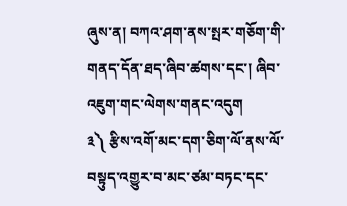ཞུས་ན། བཀའ་ཤག་ནས་སྤར་གཅོག་གི་གནད་དོན་ཐད་ཞིབ་ཚགས་དང་། ཞིབ་འཇུག་གང་ལེགས་གནང་འདུག
༣༽ རྩིས་འགོ་མང་དག་ཅིག་ལོ་ནས་ལོ་བསྟུད་འགྱུར་བ་མང་ཙམ་བཏང་དང་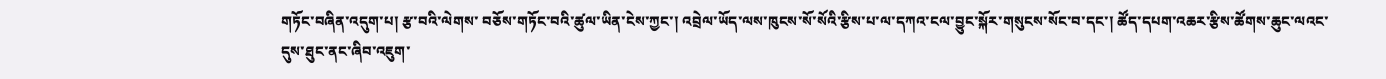གཏོང་བཞིན་འདུག་པ། རྩ་བའི་ལེགས་ བཅོས་གཏོང་བའི་ཚུལ་ཡིན་ངེས་ཀྱང་། འབྲེལ་ཡོད་ལས་ཁུངས་སོ་སོའི་རྩིས་པ་ལ་དཀའ་ངལ་བྱུང་སྐོར་གསུངས་སོང་བ་དང་། ཚོད་དཔག་འཆར་རྩིས་ཚོགས་ཆུང་ལའང་དུས་ཐུང་ནང་ཞིབ་འཇུག་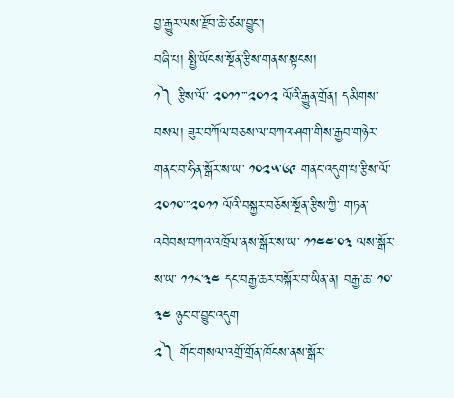བྱ་རྒྱུར་ལས་རྫོབ་ཆེ་ཙམ་བྱུང་།
བཞི་པ། སྤྱི་ཡོངས་སྔོན་རྩིས་གནས་སྟངས།
༡༽ རྩིས་ལོ་ ༢༠༡༡་་་༢༠༡༢ ལོའི་རྒྱུན་གྲོན། དམིགས་བསལ། ཟུར་བཀོལ་བཅས་ལ་བཀའ་ཤག་གིས་རྒྱབ་གཉེར་ གནང་བ་ཧིན་སྒོར་ས་ཡ་ ༡༠༢༥་༦༩ གནང་འདུག་པ་རྩིས་ལོ་ ༢༠༡༠་་་༢༠༡༡ ལོའི་བསྐྱར་བཅོས་སྔོན་རྩིས་ཀྱི་ གཏན་འབེབས་བཀའ་འཁྲོལ་ནས་སྒོར་ས་ཡ་ ༡༡༤༤་༠༣ ལས་སྒོར་ས་ཡ་ ༡༡༨་༣༤ དང་བརྒྱ་ཆར་བསྐོར་བ་ཡིན་ན། བརྒྱ་ཆ་ ༡༠་༣༤ ཉུང་བ་བྱུང་འདུག
༢༽ གོང་གསལ་འགྲོ་གྲོན་ཁོངས་ནས་སྒོར་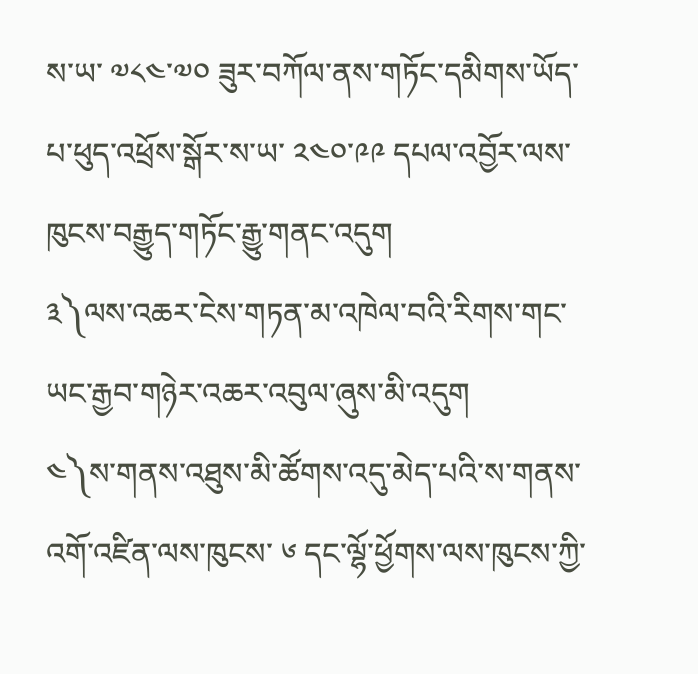ས་ཡ་ ༧༨༤་༧༠ ཟུར་བཀོལ་ནས་གཏོང་དམིགས་ཡོད་པ་ཕུད་འཕྲོས་སྒོར་ས་ཡ་ ༢༤༠་༩༩ དཔལ་འབྱོར་ལས་ཁུངས་བརྒྱུད་གཏོང་རྒྱུ་གནང་འདུག
༣༽ལས་འཆར་ངེས་གཏན་མ་འཁེལ་བའི་རིགས་གང་ཡང་རྒྱབ་གཉེར་འཆར་འབུལ་ཞུས་མི་འདུག
༤༽ས་གནས་འཐུས་མི་ཚོགས་འདུ་མེད་པའི་ས་གནས་འགོ་འཛིན་ལས་ཁུངས་ ༦ དང་ལྷོ་ཕྱོགས་ལས་ཁུངས་ཀྱི་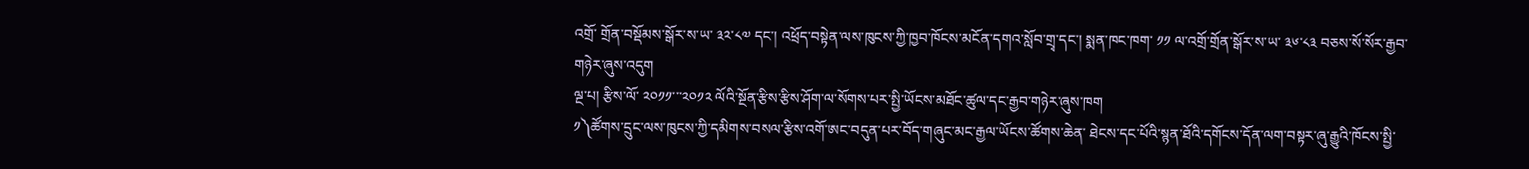འགྲོ་ གྲོན་བསྡོམས་སྒོར་ས་ཡ་ ༣༢་༨༧ དང་། འཕྲོད་བསྟེན་ལས་ཁུངས་ཀྱི་ཁྱབ་ཁོངས་མངོན་དགའ་སློབ་གྲྭ་དང་། སྨན་ཁང་ཁག་ ༡༡ ལ་འགྲོ་གྲོན་སྒོར་ས་ཡ་ ༣༦་༨༣ བཅས་སོ་སོར་རྒྱབ་གཉེར་ཞུས་འདུག
ལྔ་པ། རྩིས་ལོ་ ༢༠༡༡་་་༢༠༡༢ ལོའི་སྔོན་རྩིས་རྩིས་ཤོག་ལ་སོགས་པར་སྤྱི་ཡོངས་མཐོང་ཚུལ་དང་རྒྱབ་གཉེར་ཞུས་ཁག
༡༽ཚོགས་དྲུང་ལས་ཁུངས་ཀྱི་དམིགས་བསལ་རྩིས་འགོ་ཨང་བདུན་པར་བོད་གཞུང་མང་རྒྱལ་ཡོངས་ཚོགས་ཆེན་ ཐེངས་དང་པོའི་སྙན་ཐོའི་དགོངས་དོན་ལག་བསྟར་ཞུ་རྒྱུའི་ཁོངས་སྤྱི་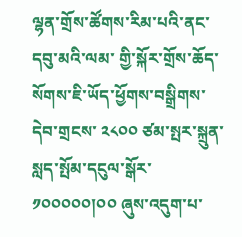ལྷན་གྲོས་ཚོགས་རིམ་པའི་ནང་དབུ་མའི་ལམ་ གྱི་སྐོར་གྲོས་ཆོད་སོགས་ཇི་ཡོད་ཕྱོགས་བསྒྲིགས་དེབ་གྲངས་ ༢༨༠༠ ཙམ་སྤར་སྐྲུན་སླད་སྤོམ་དངུལ་སྒོར་ ༡༠༠༠༠༠།༠༠ ཞུས་འདུག་པ་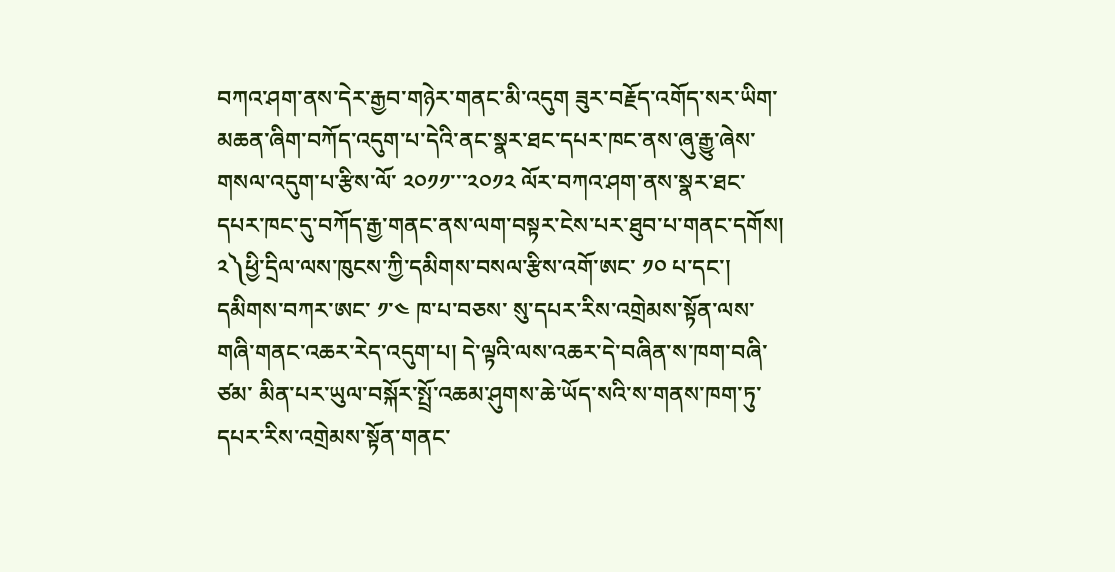བཀའ་ཤག་ནས་དེར་རྒྱབ་གཉེར་གནང་མི་འདུག ཟུར་བརྗོད་འགོད་སར་ཡིག་ མཆན་ཞིག་བཀོད་འདུག་པ་དེའི་ནང་སྣར་ཐང་དཔར་ཁང་ནས་ཞུ་རྒྱུ་ཞེས་གསལ་འདུག་པ་རྩིས་ལོ་ ༢༠༡༡་་་༢༠༡༢ ལོར་བཀའ་ཤག་ནས་སྣར་ཐང་དཔར་ཁང་དུ་བཀོད་རྒྱ་གནང་ནས་ལག་བསྟར་ངེས་པར་ཐུབ་པ་གནང་དགོས།
༢༽ཕྱི་དྲིལ་ལས་ཁུངས་ཀྱི་དམིགས་བསལ་རྩིས་འགོ་ཨང་ ༡༠ པ་དང་། དམིགས་བཀར་ཨང་ ༡་༤ ཁ་པ་བཅས་ སུ་དཔར་རིས་འགྲེམས་སྟོན་ལས་གཞི་གནང་འཆར་རེད་འདུག་པ། དེ་ལྟའི་ལས་འཆར་དེ་བཞིན་ས་ཁག་བཞི་ཙམ་ མིན་པར་ཡུལ་བསྐོར་སྤྲོ་འཆམ་ཤུགས་ཆེ་ཡོད་སའི་ས་གནས་ཁག་ཏུ་དཔར་རིས་འགྲེམས་སྟོན་གནང་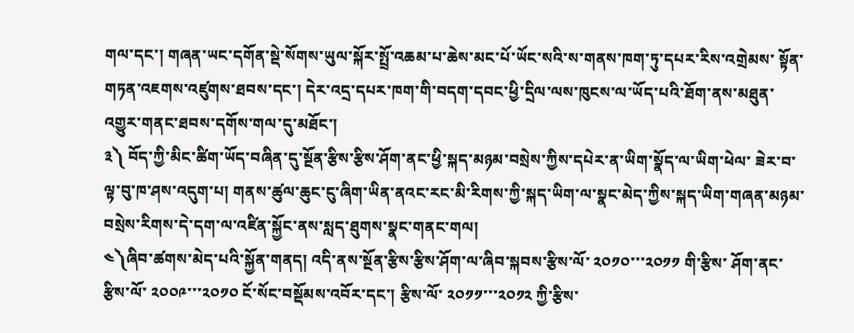གལ་དང་། གཞན་ཡང་དགོན་སྡེ་སོགས་ཡུལ་སྐོར་སྤྲོ་འཆམ་པ་ཆེས་མང་པོ་ཡོང་སའི་ས་གནས་ཁག་ཏུ་དཔར་རིས་འགྲེམས་ སྟོན་གཏན་འཇགས་འཛུགས་ཐབས་དང་། དེར་འདྲ་དཔར་ཁག་གི་བདག་དབང་ཕྱི་དྲིལ་ལས་ཁུངས་ལ་ཡོད་པའི་ཐོག་ནས་མཐུན་འགྱུར་གནང་ཐབས་དགོས་གལ་དུ་མཐོང་།
༣༽ བོད་ཀྱི་མིང་ཚིག་ཡོད་བཞིན་དུ་སྔོན་རྩིས་རྩིས་ཤོག་ནང་ཕྱི་སྐད་མཉམ་བསྲེས་ཀྱིས་དཔེར་ན་ཡིག་སྣོད་ལ་ཡིག་ཕེལ་ ཟེར་བ་ལྟ་བུ་ཁ་ཤས་འདུག་པ། གནས་ཚུལ་ཆུང་ངུ་ཞིག་ཡིན་ནའང་རང་མི་རིགས་ཀྱི་སྐད་ཡིག་ལ་སྣང་མེད་ཀྱིས་སྐད་ཡིག་གཞན་མཉམ་བསྲེས་རིགས་དེ་དག་ལ་འཛིན་སྐྱོང་ནས་སླད་ཐུགས་སྣང་གནང་གལ།
༤༽ཞིབ་ཚགས་མེད་པའི་སྐྱོན་གནད། འདི་ནས་སྔོན་རྩིས་རྩིས་ཤོག་ལ་ཞིབ་སྐབས་རྩིས་ལོ་ ༢༠༡༠་་་༢༠༡༡ གི་རྩིས་ ཤོག་ནང་རྩིས་ལོ་ ༢༠༠༩་་་༢༠༡༠ ངོ་སོང་བསྡོམས་འབོར་དང་། རྩིས་ལོ་ ༢༠༡༡་་་༢༠༡༢ ཀྱི་རྩིས་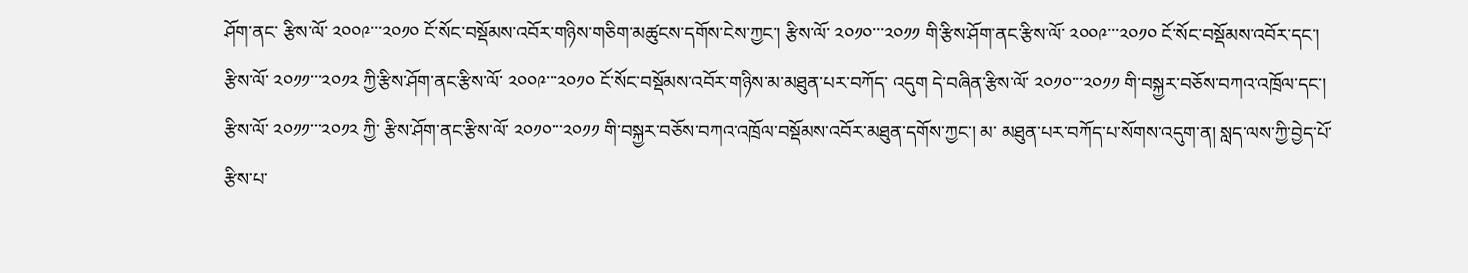ཤོག་ནང་ རྩིས་ལོ་ ༢༠༠༩་་་༢༠༡༠ ངོ་སོང་བསྡོམས་འབོར་གཉིས་གཅིག་མཚུངས་དགོས་ངེས་ཀྱང་། རྩིས་ལོ་ ༢༠༡༠་་་༢༠༡༡ གི་རྩིས་ཤོག་ནང་རྩིས་ལོ་ ༢༠༠༩་་་༢༠༡༠ ངོ་སོང་བསྡོམས་འབོར་དང་། རྩིས་ལོ་ ༢༠༡༡་་་༢༠༡༢ ཀྱི་རྩིས་ཤོག་ནང་རྩིས་ལོ་ ༢༠༠༩་་་༢༠༡༠ ངོ་སོང་བསྡོམས་འབོར་གཉིས་མ་མཐུན་པར་བཀོད་ འདུག དེ་བཞིན་རྩིས་ལོ་ ༢༠༡༠་་་༢༠༡༡ གི་བསྐྱར་བཅོས་བཀའ་འཁྲོལ་དང་། རྩིས་ལོ་ ༢༠༡༡་་་༢༠༡༢ ཀྱི་ རྩིས་ཤོག་ནང་རྩིས་ལོ་ ༢༠༡༠་་་༢༠༡༡ གི་བསྐྱར་བཅོས་བཀའ་འཁྲོལ་བསྡོམས་འབོར་མཐུན་དགོས་ཀྱང་། མ་ མཐུན་པར་བཀོད་པ་སོགས་འདུག་ན། སླད་ལས་ཀྱི་བྱེད་པོ་རྩིས་པ་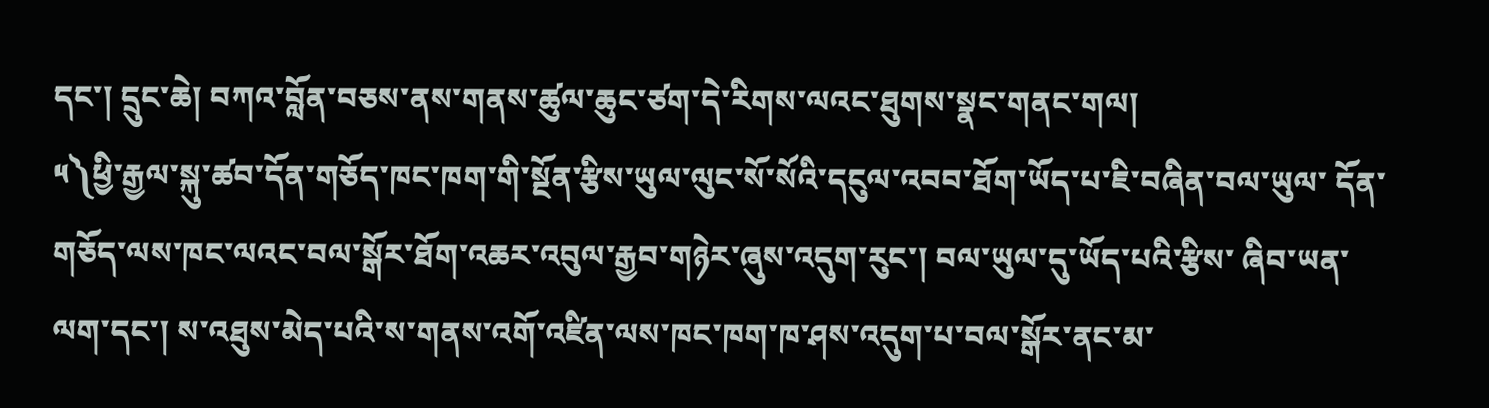དང་། དྲུང་ཆེ། བཀའ་བློན་བཅས་ནས་གནས་ཚུལ་ཆུང་ཙག་དེ་རིགས་ལའང་ཐུགས་སྣང་གནང་གལ།
༥༽ཕྱི་རྒྱལ་སྐུ་ཚབ་དོན་གཅོད་ཁང་ཁག་གི་སྔོན་རྩིས་ཡུལ་ལུང་སོ་སོའི་དངུལ་འབབ་ཐོག་ཡོད་པ་ཇི་བཞིན་བལ་ཡུལ་ དོན་གཅོད་ལས་ཁང་ལའང་བལ་སྒོར་ཐོག་འཆར་འབུལ་རྒྱབ་གཉེར་ཞུས་འདུག་རུང་། བལ་ཡུལ་དུ་ཡོད་པའི་རྩིས་ ཞིབ་ཡན་ལག་དང་། ས་འཐུས་མེད་པའི་ས་གནས་འགོ་འཛིན་ལས་ཁང་ཁག་ཁ་ཤས་འདུག་པ་བལ་སྒོར་ནང་མ་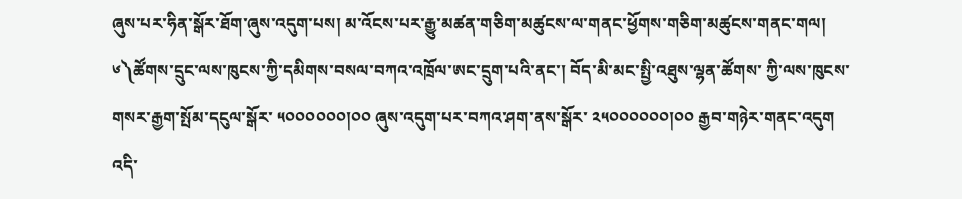ཞུས་པར་ཧིན་སྒོར་ཐོག་ཞུས་འདུག་པས། མ་འོངས་པར་རྒྱུ་མཚན་གཅིག་མཚུངས་ལ་གནང་ཕྱོགས་གཅིག་མཚུངས་གནང་གལ།
༦༽ཚོགས་དྲུང་ལས་ཁུངས་ཀྱི་དམིགས་བསལ་བཀའ་འཁྲོལ་ཨང་དྲུག་པའི་ནང་། བོད་མི་མང་སྤྱི་འཐུས་ལྷན་ཚོགས་ ཀྱི་ལས་ཁུངས་གསར་རྒྱག་སྤོམ་དངུལ་སྒོར་ ༥༠༠༠༠༠༠།༠༠ ཞུས་འདུག་པར་བཀའ་ཤག་ནས་སྒོར་ ༢༥༠༠༠༠༠༠།༠༠ རྒྱབ་གཉེར་གནང་འདུག འདི་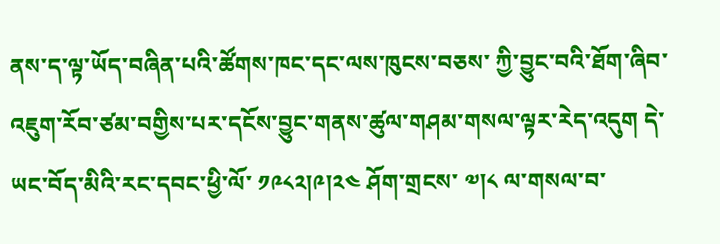ནས་ད་ལྟ་ཡོད་བཞིན་པའི་ཚོགས་ཁང་དང་ལས་ཁུངས་བཅས་ ཀྱི་བྱུང་བའི་ཐོག་ཞིབ་འཇུག་རོབ་ཙམ་བགྱིས་པར་དངོས་བྱུང་གནས་ཚུལ་གཤམ་གསལ་ལྟར་རེད་འདུག དེ་ཡང་བོད་མིའི་རང་དབང་ཕྱི་ལོ་ ༡༩༨༢།༩།༢༤ ཤོག་གྲངས་ ༧།༨ ལ་གསལ་བ་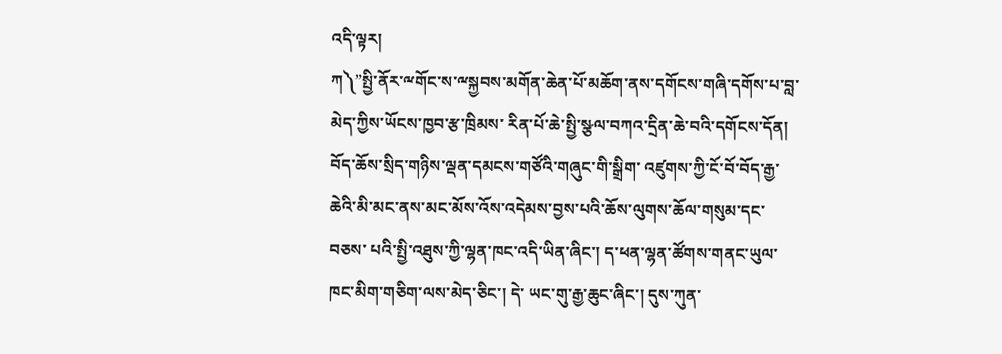འདི་ལྟར།
ཀ༽”སྤྱི་ནོར་ྋགོང་ས་ྋསྐྱབས་མགོན་ཆེན་པོ་མཆོག་ནས་དགོངས་གཞི་དགོས་པ་བླ་མེད་ཀྱིས་ཡོངས་ཁྱབ་རྩ་ཁྲིམས་ རིན་པོ་ཆེ་སྤྱི་སྩལ་བཀའ་དྲིན་ཆེ་བའི་དགོངས་དོན། བོད་ཆོས་སྲིད་གཉིས་ལྡན་དམངས་གཙོའི་གཞུང་གི་སྒྲིག་ འཛུགས་ཀྱི་ངོ་བོ་བོད་རྒྱ་ཆེའི་མི་མང་ནས་མང་མོས་འོས་འདེམས་བྱས་པའི་ཆོས་ལུགས་ཆོལ་གསུམ་དང་བཅས་ པའི་སྤྱི་འཐུས་ཀྱི་ལྷན་ཁང་འདི་ཡིན་ཞིང་། ད་ཕན་ལྷན་ཚོགས་གནང་ཡུལ་ཁང་མིག་གཅིག་ལས་མེད་ཅིང་། དེ་ ཡང་གུ་རྒྱ་ཆུང་ཞིང་། དུས་ཀུན་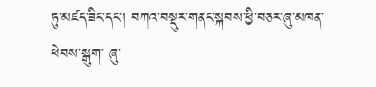ཏུ་མཛད་ཟིང་དང་། བཀའ་བསྡུར་གནང་སྐབས་ཕྱི་བཅར་ཞུ་མཁན་ཕེབས་སྒུག་ ཞུ་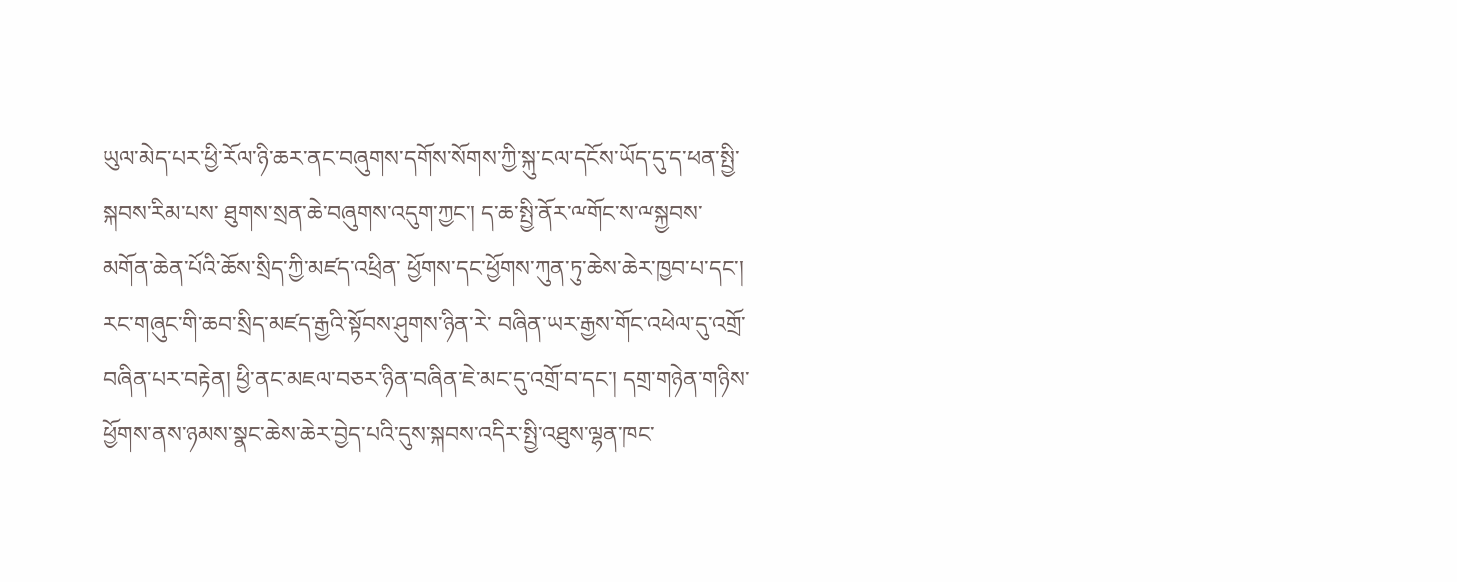ཡུལ་མེད་པར་ཕྱི་རོལ་ཉི་ཆར་ནང་བཞུགས་དགོས་སོགས་ཀྱི་སྐུ་ངལ་དངོས་ཡོད་དུ་ད་ཕན་སྤྱི་སྐབས་རིམ་པས་ ཐུགས་སྲན་ཆེ་བཞུགས་འདུག་ཀྱང་། ད་ཆ་སྤྱི་ནོར་ྋགོང་ས་ྋསྐྱབས་མགོན་ཆེན་པོའི་ཆོས་སྲིད་ཀྱི་མཛད་འཕྲིན་ ཕྱོགས་དང་ཕྱོགས་ཀུན་ཏུ་ཆེས་ཆེར་ཁྱབ་པ་དང་། རང་གཞུང་གི་ཆབ་སྲིད་མཛད་རྒྱའི་སྟོབས་ཤུགས་ཉིན་རེ་ བཞིན་ཡར་རྒྱས་གོང་འཕེལ་དུ་འགྲོ་བཞིན་པར་བརྟེན། ཕྱི་ནང་མཇལ་བཅར་ཉིན་བཞིན་ཇེ་མང་དུ་འགྲོ་བ་དང་། དགྲ་གཉེན་གཉིས་ཕྱོགས་ནས་ཉམས་སྣང་ཆེས་ཆེར་བྱེད་པའི་དུས་སྐབས་འདིར་སྤྱི་འཐུས་ལྷན་ཁང་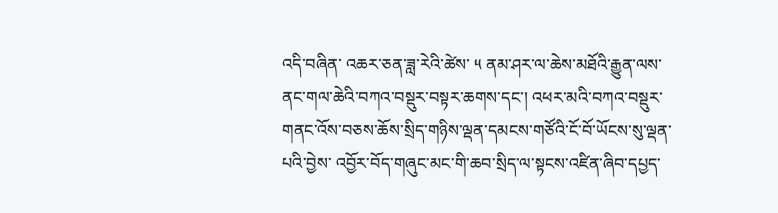འདི་བཞིན་ འཆར་ཅན་ཟླ་རེའི་ཚེས་ ༥ ནམ་ཤར་ལ་ཆེས་མཐོའི་རྒྱུན་ལས་ནང་གལ་ཆེའི་བཀའ་བསྡུར་བསྟར་ཆགས་དང་། འཕར་མའི་བཀའ་བསྡུར་གནང་འོས་བཅས་ཆོས་སྲིད་གཉིས་ལྡན་དམངས་གཙོའི་ངོ་བོ་ཡོངས་སུ་ལྡན་པའི་བྱེས་ འབྱོར་བོད་གཞུང་མང་གི་ཆབ་སྲིད་ལ་སྟངས་འཛིན་ཞིབ་དཔྱད་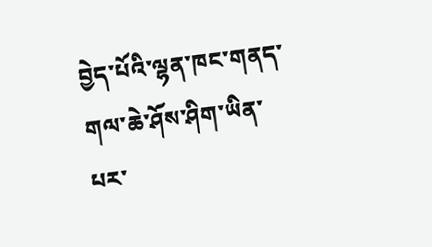བྱེད་པོའི་ལྷན་ཁང་གནད་གལ་ཆེ་ཤོས་ཤིག་ཡིན་ པར་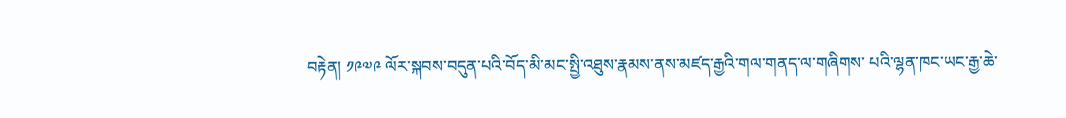བརྟེན། ༡༩༧༩ ལོར་སྐབས་བདུན་པའི་བོད་མི་མང་སྤྱི་འཐུས་རྣམས་ནས་མཛད་རྒྱའི་གལ་གནད་ལ་གཞིགས་ པའི་ལྷན་ཁང་ཡང་རྒྱ་ཆེ་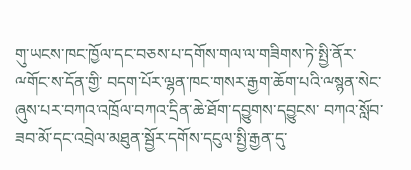གུ་ཡངས་ཁང་ཁྱོལ་དང་བཅས་པ་དགོས་གལ་ལ་གཟིགས་ཏེ་སྤྱི་ནོར་ྋགོང་ས་དོན་གྱི་ བདག་པོར་ལྷན་ཁང་གསར་རྒྱག་ཆོག་པའི་ྋསྙན་སེང་ཞུས་པར་བཀའ་འཁྲོལ་བཀའ་དྲིན་ཆེ་ཐོག་དབྱུགས་དབྱུངས་ བཀའ་སློབ་ཟབ་མོ་དང་འབྲེལ་མཐུན་སྦྱོར་དགོས་དངུལ་སྤྱི་རྒྱན་དུ་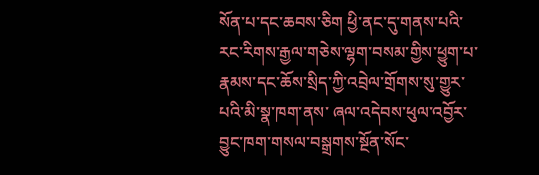སོན་པ་དང་ཆབས་ཅིག ཕྱི་ནང་དུ་གནས་པའི་ རང་རིགས་རྒྱལ་གཅེས་ལྷག་བསམ་གྱིས་ཕྱུག་པ་རྣམས་དང་ཆོས་སྲིད་ཀྱི་འབྲེལ་གྲོགས་སུ་གྱུར་པའི་མི་སྣ་ཁག་ནས་ ཞལ་འདེབས་ཕུལ་འབྱོར་བྱུང་ཁག་གསལ་བསྒྲགས་སྔོན་སོང་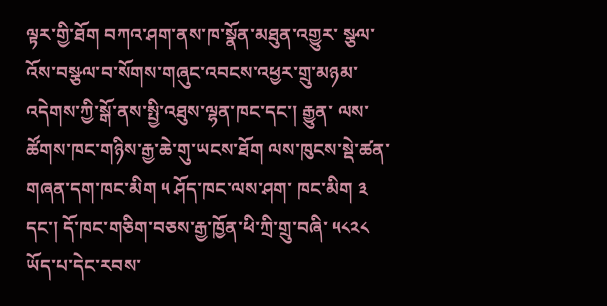ལྟར་གྱི་ཐོག བཀའ་ཤག་ནས་ཁ་སྣོན་མཐུན་འགྱུར་ སྩལ་འོས་བསྩལ་བ་སོགས་གཞུང་འབངས་འཕྱར་གྲུ་མཉམ་འདེགས་ཀྱི་སྒོ་ནས་སྤྱི་འཐུས་ལྷན་ཁང་དང་། རྒྱུན་ ལས་ཚོགས་ཁང་གཉིས་རྒྱ་ཆེ་གུ་ཡངས་ཐོག ལས་ཁུངས་སྡེ་ཚན་གཞན་དག་ཁང་མིག ༥ ཤོད་ཁང་ལས་ཤག་ ཁང་མིག ༣ དང་། དོ་ཁང་གཅིག་བཅས་རྒྱ་ཁྱོན་ཕི་ཀྲི་གྲུ་བཞི་ ༥༨༢༨ ཡོད་པ་དེང་རབས་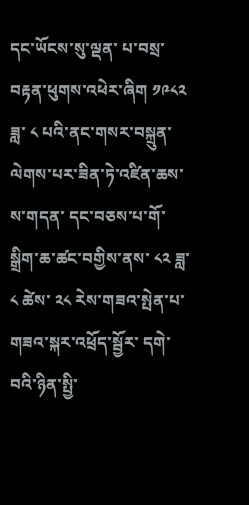དང་ཡོངས་སུ་ལྡན་ པ་བསྲ་བརྟན་ཕུགས་འཕེར་ཞིག ༡༩༨༢ ཟླ་ ༨ པའི་ནང་གསར་བསྐྲུན་ལེགས་པར་ཟིན་ཏེ་འཛིན་ཆས་ས་གདན་ དང་བཅས་པ་གོ་སྒྲིག་ཆ་ཚང་བགྱིས་ནས་ ༨༢ ཟླ་ ༨ ཚེས་ ༢༨ རེས་གཟའ་སྤེན་པ་གཟའ་སྐར་འཕྲོད་སྦྱོར་ དགེ་བའི་ཉིན་སྤྱི་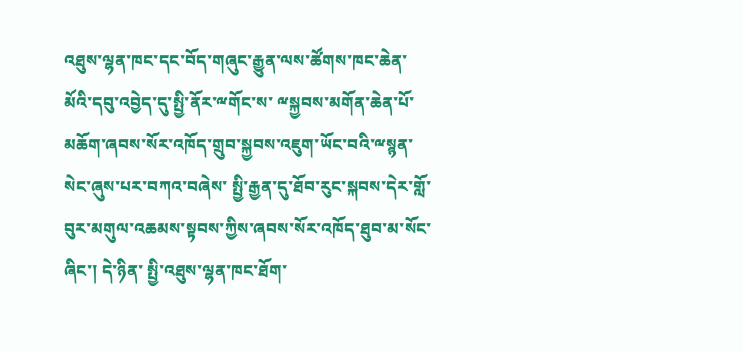འཐུས་ལྷན་ཁང་དང་བོད་གཞུང་རྒྱུན་ལས་ཚོགས་ཁང་ཆེན་མོའི་དབུ་འབྱེད་དུ་སྤྱི་ནོར་ྋགོང་ས་ ྋསྐྱབས་མགོན་ཆེན་པོ་མཆོག་ཞབས་སོར་འཁོད་གྲུབ་སྐྱབས་འཇུག་ཡོང་བའི་ྋསྙན་སེང་ཞུས་པར་བཀའ་བཞེས་ སྤྱི་རྒྱན་དུ་ཐོབ་རུང་སྐབས་དེར་གློ་བུར་མགུལ་འཆམས་སྟབས་ཀྱིས་ཞབས་སོར་འཁོད་ཐུབ་མ་སོང་ཞིང་། དེ་ཉིན་ སྤྱི་འཐུས་ལྷན་ཁང་ཐོག་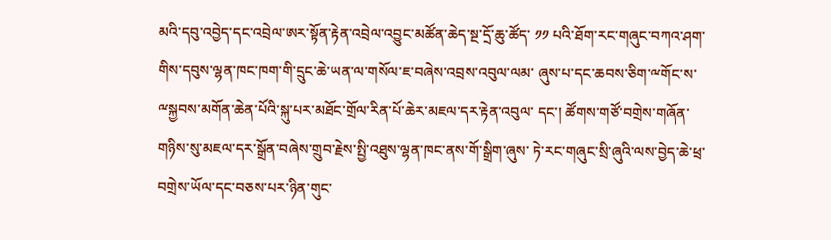མའི་དབུ་འབྱེད་དང་འབྲེལ་ཨར་སྟོན་རྟེན་འབྲེལ་འབྱུང་མཚོན་ཆེད་སྔ་དྲོ་ཆུ་ཚོད་ ༡༡ པའི་ཐོག་རང་གཞུང་བཀའ་ཤག་གིས་དབུས་ལྷན་ཁང་ཁག་གི་དྲུང་ཆེ་ཡན་ལ་གསོལ་ཇ་བཞེས་འབྲས་འབུལ་ལམ་ ཞུས་པ་དང་ཆབས་ཅིག་ྋགོང་ས་ྋསྐྱབས་མགོན་ཆེན་པོའི་སྐུ་པར་མཐོང་གྲོལ་རིན་པོ་ཆེར་མཇལ་དར་རྟེན་འབུལ་ དང་། ཚོགས་གཙོ་བགྲེས་གཞོན་གཉིས་སུ་མཇལ་དར་སྒྲོན་བཞེས་གྲུབ་རྗེས་སྤྱི་འཐུས་ལྷན་ཁང་ནས་གོ་སྒྲིག་ཞུས་ ཏེ་རང་གཞུང་སྲི་ཞུའི་ལས་བྱེད་ཆེ་ཕྲ་བགྲེས་ཡོལ་དང་བཅས་པར་ཉིན་གུང་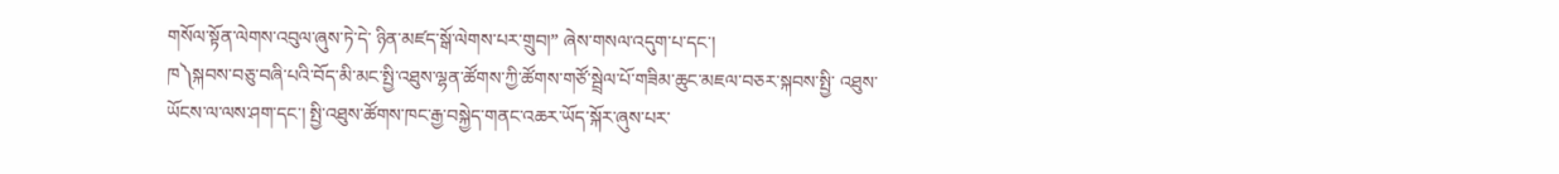གསོལ་སྟོན་ལེགས་འབུལ་ཞུས་ཏེ་དེ་ ཉིན་མཛད་སྒོ་ལེགས་པར་གྲུབ།” ཞེས་གསལ་འདུག་པ་དང་།
ཁ༽སྐབས་བཅུ་བཞི་པའི་བོད་མི་མང་སྤྱི་འཐུས་ལྷན་ཚོགས་ཀྱི་ཚོགས་གཙོ་སྦྲེལ་པོ་གཟིམ་ཆུང་མཇལ་བཅར་སྐབས་སྤྱི་ འཐུས་ཡོངས་ལ་ལས་ཤག་དང་། སྤྱི་འཐུས་ཚོགས་ཁང་རྒྱ་བསྐྱེད་གནང་འཆར་ཡོད་སྐོར་ཞུས་པར་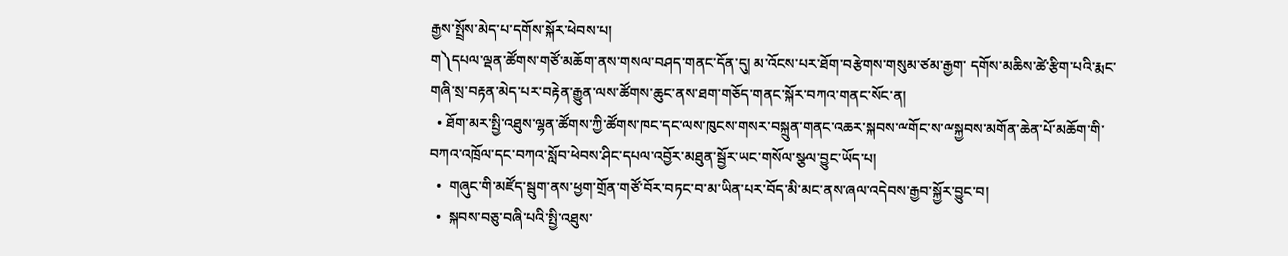རྒྱས་སྤྲོས་མེད་པ་དགོས་སྐོར་ཕེབས་པ།
ག༽དཔལ་ལྡན་ཚོགས་གཙོ་མཆོག་ནས་གསལ་བཤད་གནང་དོན་དུ། མ་འོངས་པར་ཐོག་བརྩེགས་གསུམ་ཙམ་རྒྱག་ དགོས་མཆིས་ཚེ་རྩིག་པའི་རྨང་གཞི་སྲ་བརྟན་མེད་པར་བརྟེན་རྒྱུན་ལས་ཚོགས་ཆུང་ནས་ཐག་གཅོད་གནང་སྐོར་བཀའ་གནང་སོང་ན།
  • ཐོག་མར་སྤྱི་འཐུས་ལྷན་ཚོགས་ཀྱི་ཚོགས་ཁང་དང་ལས་ཁུངས་གསར་བསྐྲུན་གནང་འཆར་སྐབས་ྋགོང་ས་ྋསྐྱབས་མགོན་ཆེན་པོ་མཆོག་གི་བཀའ་འཁྲོལ་དང་བཀའ་སློབ་ཕེབས་ཤིང་དཔལ་འབྱོར་མཐུན་སྦྱོར་ཡང་གསོལ་སྩལ་བྱུང་ཡོད་པ།
  •  གཞུང་གི་མཛོད་སྦུག་ནས་ཕྱག་གྲོན་གཙོ་བོར་བཏང་བ་མ་ཡིན་པར་བོད་མི་མང་ནས་ཞལ་འདེབས་རྒྱབ་སྐྱོར་བྱུང་བ།
  •  སྐབས་བཅུ་བཞི་པའི་སྤྱི་འཐུས་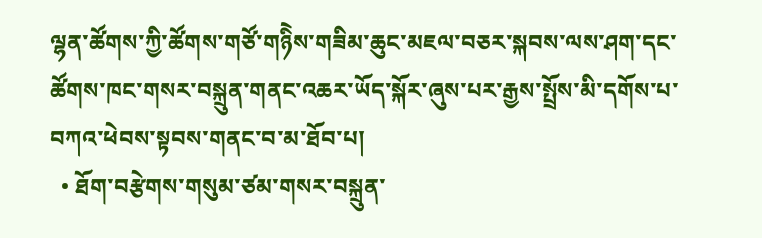ལྷན་ཚོགས་ཀྱི་ཚོགས་གཙོ་གཉིེས་གཟིམ་ཆུང་མཇལ་བཅར་སྐབས་ལས་ཤག་དང་ཚོགས་ཁང་གསར་བསྐྲུན་གནང་འཆར་ཡོད་སྐོར་ཞུས་པར་རྒྱས་སྤྲོས་མི་དགོས་པ་བཀའ་ཕེབས་སྟབས་གནང་བ་མ་ཐོབ་པ།
  • ཐོག་བརྩེགས་གསུམ་ཙམ་གསར་བསྐྲུན་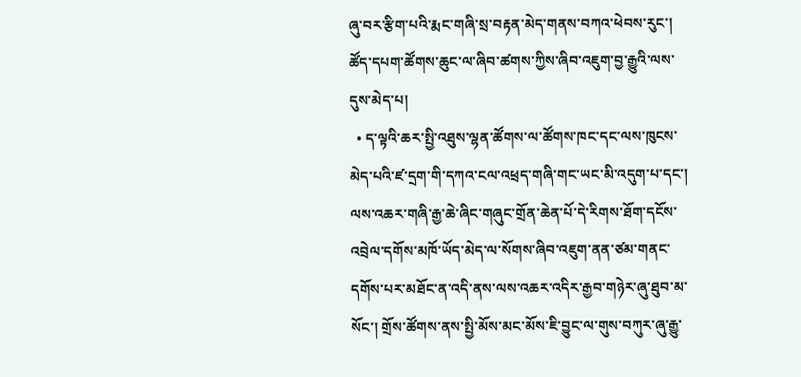ཞུ་བར་རྩིག་པའི་རྨང་གཞི་སྲ་བརྟན་མེད་གནས་བཀའ་ཕེབས་རུང་། ཚོད་དཔག་ཚོགས་ཆུང་ལ་ཞིབ་ཚགས་ཀྱིས་ཞིབ་འཇུག་བྱ་རྒྱུའི་ལས་དུས་མེད་པ།
  • ད་ལྟའི་ཆར་སྤྱི་འཐུས་ལྷན་ཚོགས་ལ་ཚོགས་ཁང་དང་ལས་ཁུངས་མེད་པའི་ཛ་དྲག་གི་དཀའ་ངལ་འཕྲད་གཞི་གང་ཡང་མི་འདུག་པ་དང་། ལས་འཆར་གཞི་རྒྱ་ཆེ་ཞིང་གཞུང་གྲོན་ཆེན་པོ་དེ་རིགས་ཐོག་དངོས་འབྲེལ་དགོས་མཁོ་ཡོད་མེད་ལ་སོགས་ཞིབ་འཇུག་ནན་ཙམ་གནང་དགོས་པར་མཐོང་ན་འདི་ནས་ལས་འཆར་འདིར་རྒྱབ་གཉེར་ཞུ་ཐུབ་མ་སོང་། གྲོས་ཚོགས་ནས་སྤྱི་མོས་མང་མོས་ཇི་བྱུང་ལ་གུས་བཀུར་ཞུ་རྒྱུ་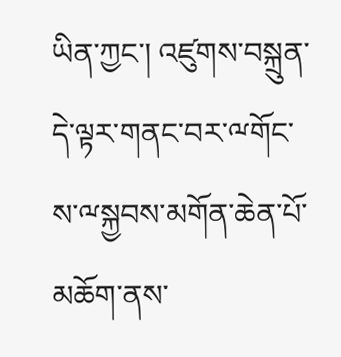ཡིན་ཀྱང་། འཛུགས་བསྐྲུན་དེ་ལྟར་གནང་བར་ྋགོང་ས་ྋསྐྱབས་མགོན་ཆེན་པོ་མཆོག་ནས་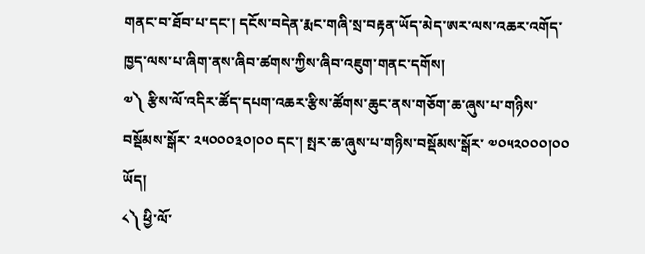གནང་བ་ཐོབ་པ་དང་། དངོས་བདེན་རྨང་གཞི་སྲ་བརྟན་ཡོད་མེད་ཨར་ལས་འཆར་འགོད་ཁྱད་ལས་པ་ཞིག་ནས་ཞིབ་ཚགས་ཀྱིས་ཞིབ་འཇུག་གནང་དགོས།
༧༽ རྩིས་ལོ་འདིར་ཚོད་དཔག་འཆར་རྩིས་ཚོགས་ཆུང་ནས་གཅོག་ཆ་ཞུས་པ་གཉིས་བསྡོམས་སྒོར་ ༢༥༠༠༠༣༠།༠༠ དང་། སྤར་ཆ་ཞུས་པ་གཉིས་བསྡོམས་སྒོར་ ༧༠༥༢༠༠༠།༠༠ ཡོད།
༨༽ ཕྱི་ལོ་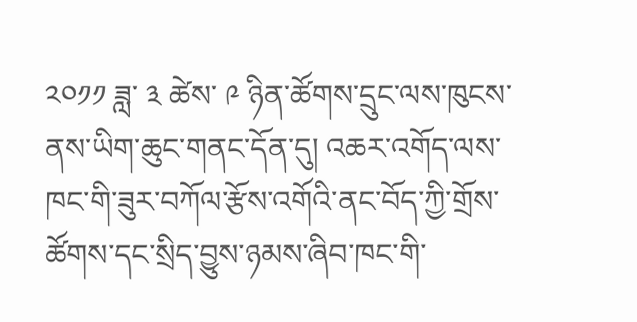༢༠༡༡ ཟླ་ ༣ ཚེས་ ༩ ཉིན་ཚོགས་དྲུང་ལས་ཁུངས་ནས་ཡིག་ཆུང་གནང་དོན་དུ། འཆར་འགོད་ལས་ ཁང་གི་ཟུར་བཀོལ་རྩོས་འགོའི་ནང་བོད་ཀྱི་གྲོས་ཚོགས་དང་སྲིད་བྱུས་ཉམས་ཞིབ་ཁང་གི་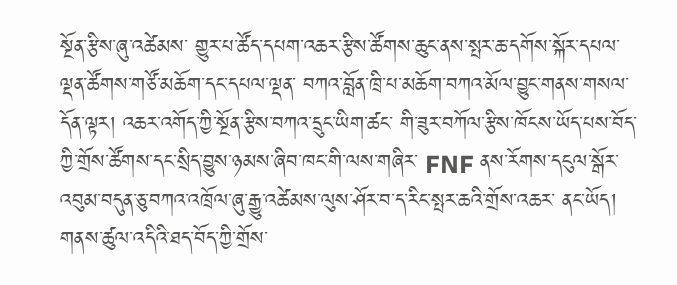སྔོན་རྩིས་ཞུ་འཚེམས་ གྱུར་པ་ཚོད་དཔག་འཆར་རྩིས་ཚོགས་ཆུང་ནས་སྤར་ཆ་དགོས་སྐོར་དཔལ་ལྡན་ཚོགས་གཙོ་མཆོག་དང་དཔལ་ལྡན་ བཀའ་བློན་ཁྲི་པ་མཆོག་བཀའ་མོལ་བྱུང་གནས་གསལ་དོན་ལྟར། འཆར་འགོད་ཀྱི་སྔོན་རྩིས་བཀའ་དྲུང་ཡིག་ཚང་ གི་ཟུར་བཀོལ་རྩིས་ཁོངས་ཡོད་པས་བོད་ཀྱི་གྲོས་ཚོགས་དང་སྲིད་བྱུས་ཉམས་ཞིབ་ཁང་གི་ལས་གཞིར་ FNF ནས་རོགས་དངུལ་སྒོར་འབུམ་བདུན་ཅུ་བཀའ་འཁྲོལ་ཞུ་རྒྱུ་འཚེམས་ལུས་ཤོར་བ་ད་རིང་སྤར་ཆའི་གྲོས་འཆར་ ནང་ཡོད། གནས་ཚུལ་འདིའི་ཐད་བོད་ཀྱི་གྲོས་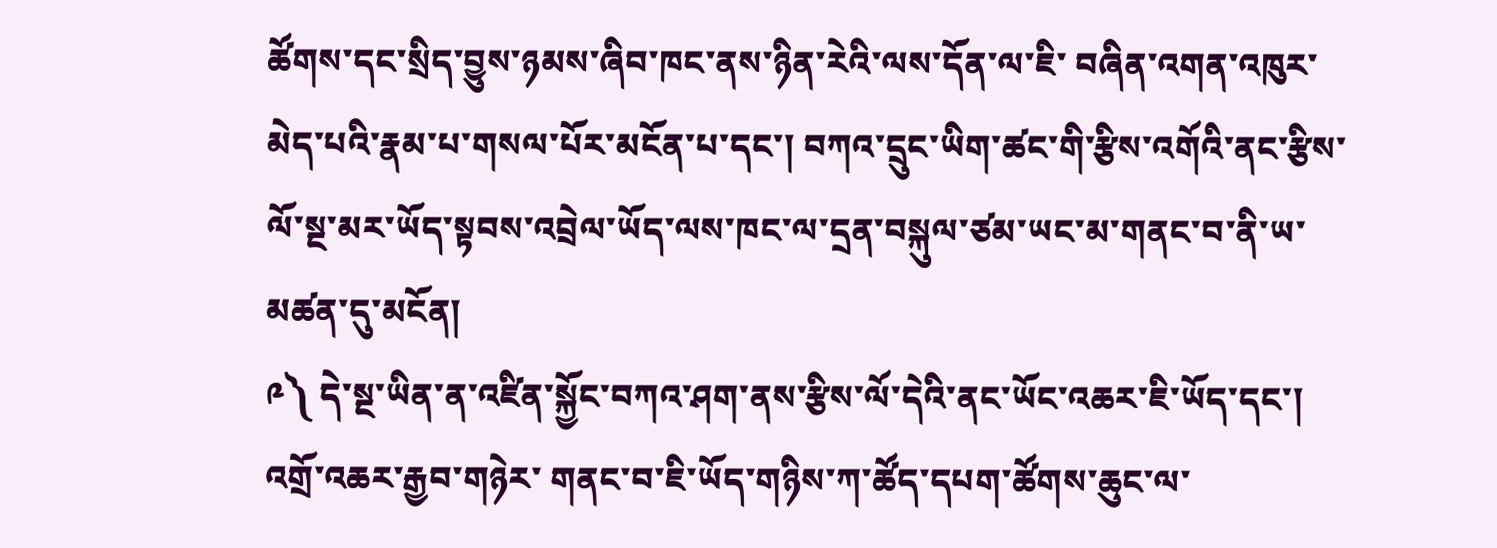ཚོགས་དང་སྲིད་བྱུས་ཉམས་ཞིབ་ཁང་ནས་ཉིན་རེའི་ལས་དོན་ལ་ཇི་ བཞིན་འགན་འཁུར་མེད་པའི་རྣམ་པ་གསལ་པོར་མངོན་པ་དང་། བཀའ་དྲུང་ཡིག་ཚང་གི་རྩིས་འགོའི་ནང་རྩིས་ལོ་སྔ་མར་ཡོད་སྟབས་འབྲེལ་ཡོད་ལས་ཁང་ལ་དྲན་བསྐུལ་ཙམ་ཡང་མ་གནང་བ་ནི་ཡ་མཚན་དུ་མངོན།
༩༽ དེ་སྔ་ཡིན་ན་འཛིན་སྐྱོང་བཀའ་ཤག་ནས་རྩིས་ལོ་དེའི་ནང་ཡོང་འཆར་ཇི་ཡོད་དང་། འགྲོ་འཆར་རྒྱབ་གཉེར་ གནང་བ་ཇི་ཡོད་གཉིས་ཀ་ཚོད་དཔག་ཚོགས་ཆུང་ལ་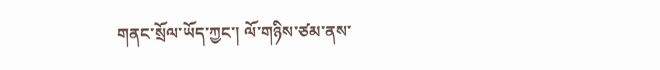གནང་སྲོལ་ཡོད་ཀྱང་། ལོ་གཉིས་ཙམ་ནས་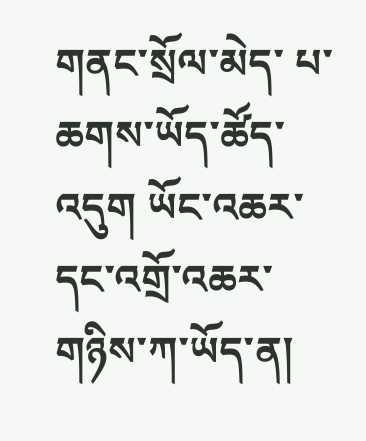གནང་སྲོལ་མེད་ པ་ཆགས་ཡོད་ཚོད་འདུག ཡོང་འཆར་དང་འགྲོ་འཆར་གཉིས་ཀ་ཡོད་ན།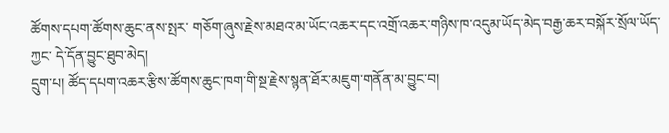ཚོགས་དཔག་ཚོགས་ཆུང་ནས་སྤར་ གཅོག་ཞུས་རྗེས་མཐའ་མ་ཡོང་འཆར་དང་འགྲོ་འཆར་གཉིས་ཁ་འདུམ་ཡོད་མེད་བརྒྱ་ཆར་བསྐོར་སྲོལ་ཡོད་ཀྱང་ དེ་དོན་བྱུང་ཐུབ་མེད།
དྲུག་པ། ཚོད་དཔག་འཆར་རྩིས་ཚོགས་ཆུང་ཁག་གི་སྔ་རྗེས་སྙན་ཐོར་མཇུག་གནོན་མ་བྱུང་བ།